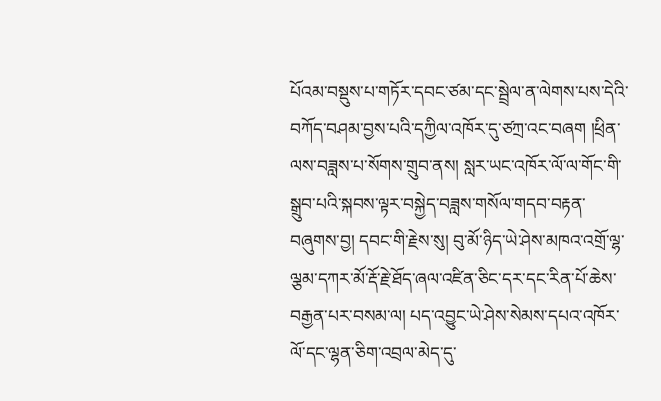པོའམ་བསྡུས་པ་གཏོར་དབང་ཙམ་དང་སྦྲེལ་ན་ལེགས་པས་དེའི་བཀོད་བཤམ་བྱས་པའི་དཀྱིལ་འཁོར་དུ་ཙཀྲ་འང་བཞག །ཕྲིན་ལས་བཟླས་པ་སོགས་གྲུབ་ནས། སླར་ཡང་འཁོར་ལོ་ལ་གོང་གི་སྒྲུབ་པའི་སྐབས་ལྟར་བསྐྱེད་བཟླས་གསོལ་གདབ་བརྟན་བཞུགས་བྱ། དབང་གི་རྗེས་སུ། བུ་མོ་ཉིད་ཡེ་ཤེས་མཁའ་འགྲོ་ལྷ་ལྕམ་དཀར་མོ་རྡོ་རྗེ་ཐོད་ཞལ་འཛིན་ཅིང་དར་དང་རིན་པོ་ཆེས་བརྒྱན་པར་བསམ་ལ། པད་འབྱུང་ཡེ་ཤེས་སེམས་དཔའ་འཁོར་ལོ་དང་ལྷན་ཅིག་འབྲལ་མེད་དུ་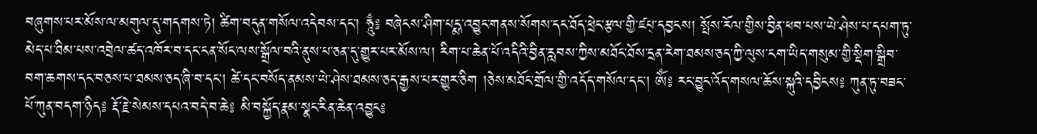བཞུགས་པར་མོས་ལ་མགུལ་དུ་གདགས་ཏེ། ཚིག་བདུན་གསོལ་འདེབས་དང་། ཧཱུྃ༔ བཞེངས་ཤིག་པདྨ་འབྱུང་གནས་སོགས་དང་ཐོད་ཕྲེང་རྩལ་གྱི་ཛཔ྄་དབྱངས། སྤོས་རོལ་གྱིས་བྱིན་ཕབ་པས་ཡེ་ཤེས་པ་དཔག་ཏུ་མེད་པ་ཐིམ་པས་འབྲེལ་ཚད་འཁོར་བ་དང་ངན་སོང་ལས་སྒྲོལ་བའི་ནུས་པ་ཅན་དུ་གྱུར་པར་མོས་ལ། རིག་པ་ཆེན་པོ་འདིའི་བྱིན་རླབས་ཀྱིས་མཐོང་ཐོས་དྲན་རེག་ཐམས་ཅད་ཀྱི་ལུས་ངག་ཡིད་གསུམ་གྱི་སྡིག་སྒྲིབ་བག་ཆགས་དང་བཅས་པ་ཐམས་ཅད་ཞི་བ་དང་། ཚེ་དང་བསོད་ནམས་ཡེ་ཤེས་ཐམས་ཅད་རྒྱས་པར་གྱུར་ཅིག །ཅེས་མཐོང་གྲོལ་གྱི་འདོད་གསོལ་དང་། ཨོཾ༔ རང་བྱུང་འོད་གསལ་ཆོས་སྐུའི་དབྱིངས༔ ཀུན་ཏུ་བཟང་པོ་ཀུན་བདག་ཉིད༔ རྡོ་རྗེ་སེམས་དཔའ་བདེ་བ་ཆེ༔ མི་བསྐྱོད་རྣམ་སྣང་རིན་ཆེན་འབྱུང༔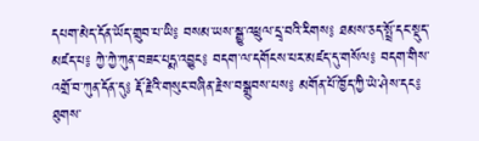དཔག་མེད་དོན་ཡོད་གྲུབ་པ་ཡི༔ བསམ་ཡས་སྒྱུ་འཕྲུལ་དྲྭ་བའི་རིགས༔ ཐམས་ཅད་སྤྲོ་དང་སྡུད་མཛད་པ༔ ཀྱེ་ཀྱེ་ཀུན་བཟང་པདྨ་འབྱུང༔ བདག་ལ་དགོངས་པར་མཛད་དུ་གསོལ༔ བདག་གིས་འགྲོ་བ་ཀུན་དོན་དུ༔ རྡོ་རྗེའི་གསུང་བཞིན་རྗེས་བསྒྲུབས་པས༔ མགོན་པོ་ཁྱོད་ཀྱི་ཡེ་ཤེས་དང༔ ཐུགས་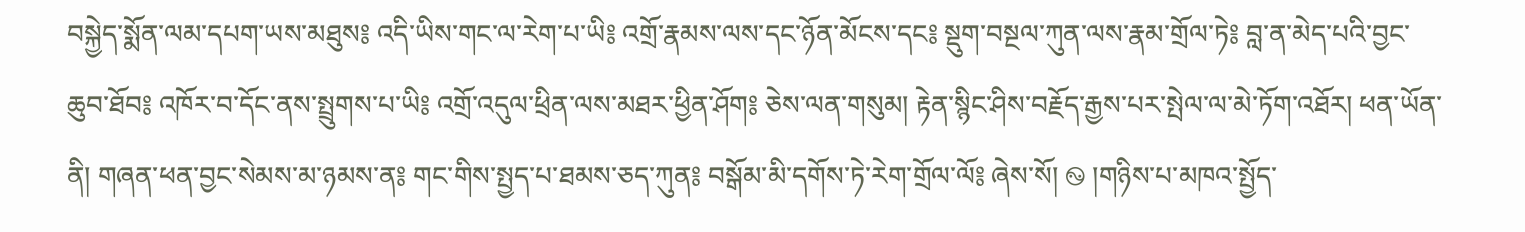བསྐྱེད་སྨོན་ལམ་དཔག་ཡས་མཐུས༔ འདི་ཡིས་གང་ལ་རེག་པ་ཡི༔ འགྲོ་རྣམས་ལས་དང་ཉོན་མོངས་དང༔ སྡུག་བསྔལ་ཀུན་ལས་རྣམ་གྲོལ་ཏེ༔ བླ་ན་མེད་པའི་བྱང་ཆུབ་ཐོབ༔ འཁོར་བ་དོང་ནས་སྤྲུགས་པ་ཡི༔ འགྲོ་འདུལ་ཕྲིན་ལས་མཐར་ཕྱིན་ཤོག༔ ཅེས་ལན་གསུམ། རྟེན་སྙིང་ཤིས་བརྗོད་རྒྱས་པར་སྤེལ་ལ་མེ་ཏོག་འཐོར། ཕན་ཡོན་ནི། གཞན་ཕན་བྱང་སེམས་མ་ཉམས་ན༔ གང་གིས་སྤྱད་པ་ཐམས་ཅད་ཀུན༔ བསྒོམ་མི་དགོས་ཏེ་རེག་གྲོལ་ལོ༔ ཞེས་སོ། ࿊ །གཉིས་པ་མཁའ་སྤྱོད་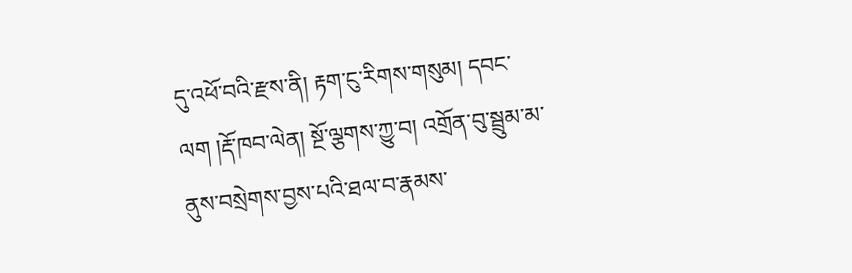དུ་འཕོ་བའི་རྫས་ནི། རྟག་ངུ་རིགས་གསུམ། དབང་ལག །རྡོ་ཁབ་ལེན། སྔོ་ལྕགས་ཀྱུ་བ། འགྲོན་བུ་སྦྲུམ་མ་ནུས་བསྲེགས་བྱས་པའི་ཐལ་བ་རྣམས་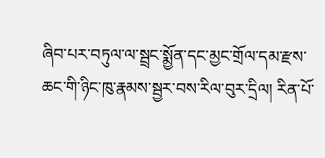ཞིབ་པར་བཏུལ་ལ་སྦྲང་སྨྱོན་དང་མྱང་གྲོལ་དམ་རྫས་ཆང་གི་ཉིང་ཁུ་རྣམས་སྦྱར་བས་རིལ་བུར་དྲིལ། རིན་པོ་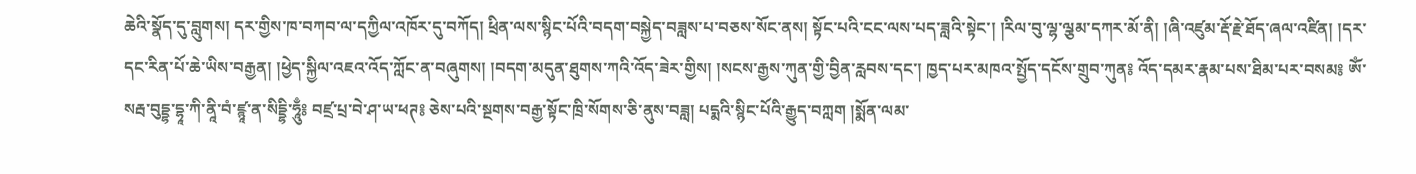ཆེའི་སྣོད་དུ་བླུགས། དར་གྱིས་ཁ་བཀབ་ལ་དཀྱིལ་འཁོར་དུ་བཀོད། ཕྲིན་ལས་སྙིང་པོའི་བདག་བསྐྱེད་བཟླས་པ་བཅས་སོང་ནས། སྟོང་པའི་ངང་ལས་པད་ཟླའི་སྟེང་། །རིལ་བུ་ལྷ་ལྕམ་དཀར་མོ་ནི། །ཞི་འཛུམ་རྡོ་རྗེ་ཐོད་ཞལ་འཛིན། །དར་དང་རིན་པོ་ཆེ་ཡིས་བརྒྱན། །ཕྱེད་སྐྱིལ་འཇའ་འོད་ཀློང་ན་བཞུགས། །བདག་མདུན་ཐུགས་ཀའི་འོད་ཟེར་གྱིས། །སངས་རྒྱས་ཀུན་གྱི་བྱིན་རླབས་དང་། ཁྱད་པར་མཁའ་སྤྱོད་དངོས་གྲུབ་ཀུན༔ འོད་དམར་རྣམ་པས་ཐིམ་པར་བསམ༔ ཨོཾ་སརྦ་བུདྡྷ་དྷཱ་ཀི་ནཱི་བཾ་ཛྙཱ་ན་སིདྡྷི་ཧཱུྃ༔ བཛྲ་པྲ་བེ་ཤ་ཡ་ཕཊ༔ ཅེས་པའི་སྔགས་བརྒྱ་སྟོང་ཁྲི་སོགས་ཅི་ནུས་བཟླ། པདྨའི་སྙིང་པོའི་རྒྱུད་བཀླག །སྨོན་ལམ་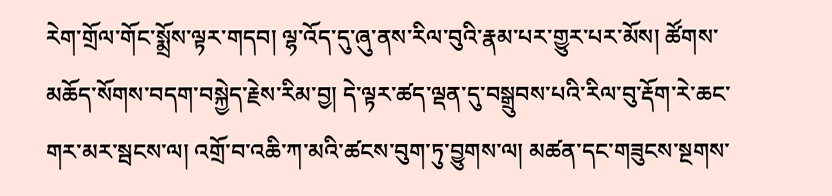རེག་གྲོལ་གོང་སྨྲོས་ལྟར་གདབ། ལྷ་འོད་དུ་ཞུ་ནས་རིལ་བུའི་རྣམ་པར་གྱུར་པར་མོས། ཚོགས་མཆོད་སོགས་བདག་བསྐྱེད་རྗེས་རིམ་བྱ། དེ་ལྟར་ཚད་ལྡན་དུ་བསྒྲུབས་པའི་རིལ་བུ་རྡོག་རེ་ཆང་གར་མར་སྦངས་ལ། འགྲོ་བ་འཆི་ཀ་མའི་ཚངས་བུག་ཏུ་བྱུགས་ལ། མཚན་དང་གཟུངས་སྔགས་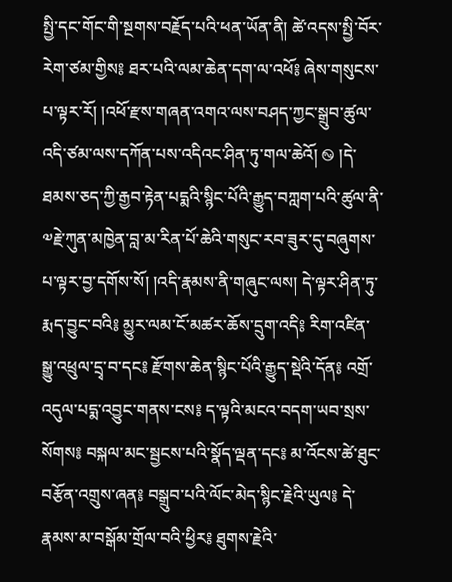སྤྱི་དང་གོང་གི་སྔགས་བརྗོད་པའི་ཕན་ཡོན་ནི། ཚེ་འདས་སྤྱི་བོར་རེག་ཙམ་གྱིས༔ ཐར་པའི་ལམ་ཆེན་དག་ལ་འཕོ༔ ཞེས་གསུངས་པ་ལྟར་རོ། །འཕོ་རྫས་གཞན་འགའ་ལས་བཤད་ཀྱང་སྒྲུབ་ཚུལ་འདི་ཙམ་ལས་དཀོན་པས་འདིའང་ཤིན་ཏུ་གལ་ཆེའོ། ࿊ །དེ་ཐམས་ཅད་ཀྱི་རྒྱབ་རྟེན་པདྨའི་སྙིང་པོའི་རྒྱུད་བཀླག་པའི་ཚུལ་ནི་༧རྗེ་ཀུན་མཁྱེན་བླ་མ་རིན་པོ་ཆེའི་གསུང་རབ་ཟུར་དུ་བཞུགས་པ་ལྟར་བྱ་དགོས་སོ། །འདི་རྣམས་ནི་གཞུང་ལས། དེ་ལྟར་ཤིན་ཏུ་རྨད་བྱུང་བའི༔ མྱུར་ལམ་ངོ་མཚར་ཆོས་དྲུག་འདི༔ རིག་འཛིན་སྒྱུ་འཕྲུལ་དྲྭ་བ་དང༔ རྫོགས་ཆེན་སྙིང་པོའི་རྒྱུད་སྡེའི་དོན༔ འགྲོ་འདུལ་པདྨ་འབྱུང་གནས་ངས༔ ད་ལྟའི་མངའ་བདག་ཡབ་སྲས་སོགས༔ བསྐལ་མང་སྦྱངས་པའི་སྣོད་ལྡན་དང༔ མ་འོངས་ཚེ་ཐུང་བརྩོན་འགྲུས་ཞན༔ བསྒྲུབ་པའི་ལོང་མེད་སྙིང་རྗེའི་ཡུལ༔ དེ་རྣམས་མ་བསྒོམ་གྲོལ་བའི་ཕྱིར༔ ཐུགས་རྗེའི་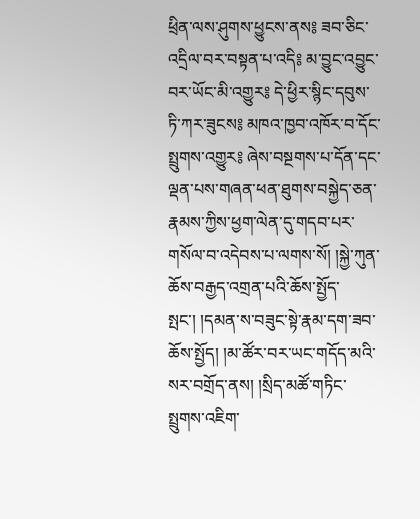ཕྲིན་ལས་ཤུགས་ཕྱུངས་ནས༔ ཟབ་ཅིང་འདྲིལ་བར་བསྟན་པ་འདི༔ མ་བྱུང་འབྱུང་བར་ཡོང་མི་འགྱུར༔ དེ་ཕྱིར་སྙིང་དབུས་ཏི་ཀར་ཟུངས༔ མཁའ་ཁྱབ་འཁོར་བ་དོང་སྤྲུགས་འགྱུར༔ ཞེས་བསྔགས་པ་དོན་དང་ལྡན་པས་གཞན་ཕན་ཐུགས་བསྐྱེད་ཅན་རྣམས་ཀྱིས་ཕྱག་ལེན་དུ་གདབ་པར་གསོལ་བ་འདེབས་པ་ལགས་སོ། །སྐྱེ་ཀུན་ཆོས་བརྒྱད་འགྲན་པའི་ཆོས་སྤྱོད་སྤང་། །དམན་ས་བཟུང་སྟེ་རྣམ་དག་ཟབ་ཆོས་སྤྱོད། །མ་ཚོར་བར་ཡང་གདོད་མའི་སར་བགྲོད་ནས། །སྲིད་མཚོ་གཏིང་སྤྲུགས་འཇིག་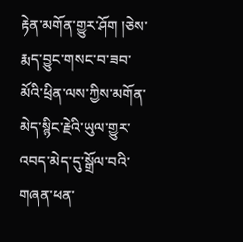རྟེན་མགོན་གྱུར་ཤོག །ཅེས་རྨད་བྱུང་གསང་བ་ཟབ་མོའི་ཕྲིན་ལས་ཀྱིས་མགོན་མེད་སྙིང་རྗེའི་ཡུལ་གྱུར་འབད་མེད་དུ་སྒྲོལ་བའི་གཞན་ཕན་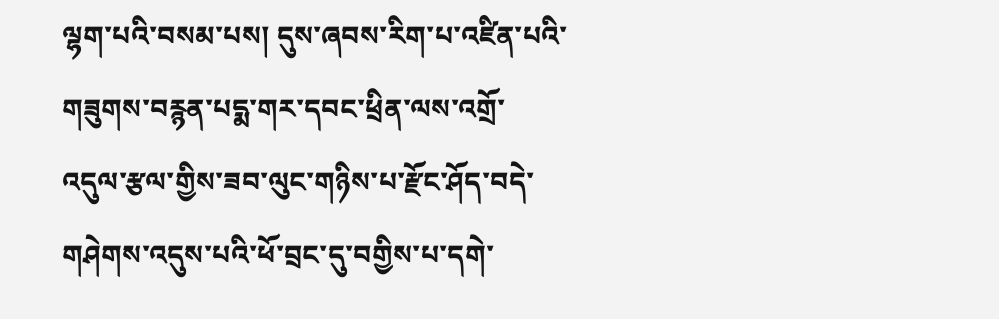ལྷག་པའི་བསམ་པས། དུས་ཞབས་རིག་པ་འཛིན་པའི་གཟུགས་བརྙན་པདྨ་གར་དབང་ཕྲིན་ལས་འགྲོ་འདུལ་རྩལ་གྱིས་ཟབ་ལུང་གཉིས་པ་རྫོང་ཤོད་བདེ་གཤེགས་འདུས་པའི་ཕོ་བྲང་དུ་བགྱིས་པ་དགེ་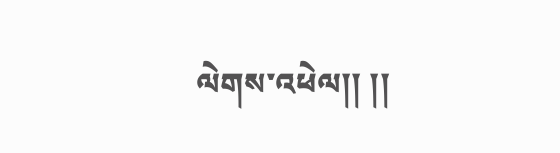ལེགས་འཕེལ།། །།